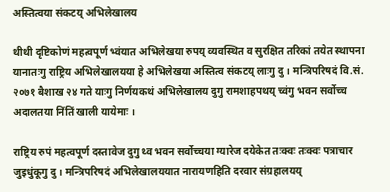अस्तित्वया संकटय् अभिलेखालय

थीथी दृष्टिकोणं महत्वपूर्ण भ्वंयात अभिलेखया रुपय् व्यवस्थित व सुरक्षित तरिकां तयेत स्थापना यानातःगु राष्ट्रिय अभिलेखालयया हे अभिलेखया अस्तित्व संकटय् लाःगु दु । मन्त्रिपरिषदं वि.सं. २०७१ बैशाख २४ गते याःगु निर्णयकथं अभिलेखालय दुगु रामशाहपथय् च्वंगु भवन सर्वोच्च अदालतया निंतिं खाली यायेमाः ।

राष्ट्रिय रुपं महत्वपूर्ण दस्तावेज दुगु थ्व भवन सर्वोच्चया ग्यारेज दयेकेत तःक्वः तःक्वः पत्राचार जुइधुंकूगु दु । मन्त्रिपरिषदं अभिलेखालययात नारायणहिति दरवार संग्रहालयय्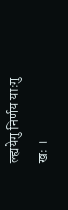ल्ह्ययेगु निर्णय याःगु खः ।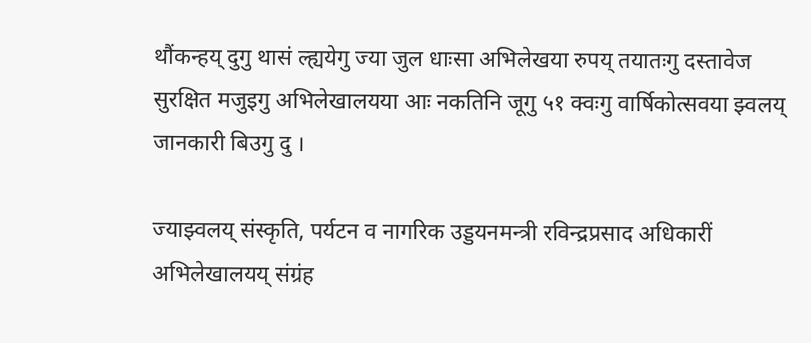थौंकन्हय् दुगु थासं ल्ह्ययेगु ज्या जुल धाःसा अभिलेखया रुपय् तयातःगु दस्तावेज सुरक्षित मजुइगु अभिलेखालयया आः नकतिनि जूगु ५१ क्वःगु वार्षिकोत्सवया झ्वलय् जानकारी बिउगु दु ।

ज्याझ्वलय् संस्कृति, पर्यटन व नागरिक उड्डयनमन्त्री रविन्द्रप्रसाद अधिकारीं अभिलेखालयय् संग्रंह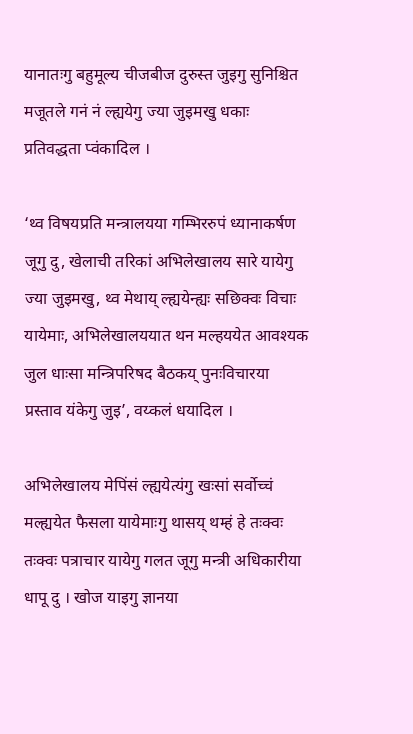यानातःगु बहुमूल्य चीजबीज दुरुस्त जुइगु सुनिश्चित मजूतले गनं नं ल्ह्ययेगु ज्या जुइमखु धकाः प्रतिवद्धता प्वंकादिल ।

‘थ्व विषयप्रति मन्त्रालयया गम्भिररुपं ध्यानाकर्षण जूगु दु, खेलाची तरिकां अभिलेखालय सारे यायेगु ज्या जुइमखु, थ्व मेथाय् ल्ह्ययेन्ह्यः सछिक्वः विचाः यायेमाः, अभिलेखालययात थन मल्हययेत आवश्यक जुल धाःसा मन्त्रिपरिषद बैठकय् पुनःविचारया प्रस्ताव यंकेगु जुइ’, वय्कलं धयादिल ।

अभिलेखालय मेपिंसं ल्ह्ययेत्यंगु खःसां सर्वोच्चं मल्ह्ययेत फैसला यायेमाःगु थासय् थम्हं हे तःक्वः तःक्वः पत्राचार यायेगु गलत जूगु मन्त्री अधिकारीया धापू दु । खोज याइगु ज्ञानया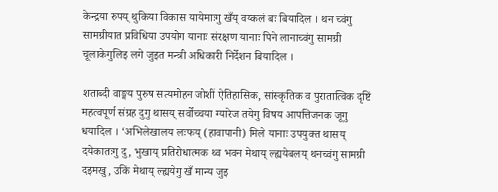केन्द्रया रुपय् थुकिया विकास यायेमाःगु खँय् वय्कलं बः बियादिल । थन च्वंगु सामग्रीयात प्रविधिया उपयोग यानाः संरक्षण यानाः पिने लानाच्वंगु सामग्री चूलाकेगुलिइ लगे जुइत मन्त्री अधिकारी निर्देशन बियादिल ।

शताब्दी वाङ्मय पुरुष सत्यमोहन जोशीं ऐतिहासिक, सांस्कृतिक व पुरातात्विक दृष्टिं महत्वपूर्ण संग्रह दुगु थासय् सर्वोच्चया ग्यारेज तयेगु विषय आपत्तिजनक जूगु धयादिल । ‘अभिलेखालय लःफय् (हावापानी) मिले यानाः उपयुक्त थासय् दयेकातःगु दु, भुखाय् प्रतिरोधात्मक थ्व भवन मेथाय् ल्ह्ययेबलय् थनच्वंगु सामग्री दइमखु, उकिं मेथाय् ल्ह्ययेगु खँ मान्य जुइ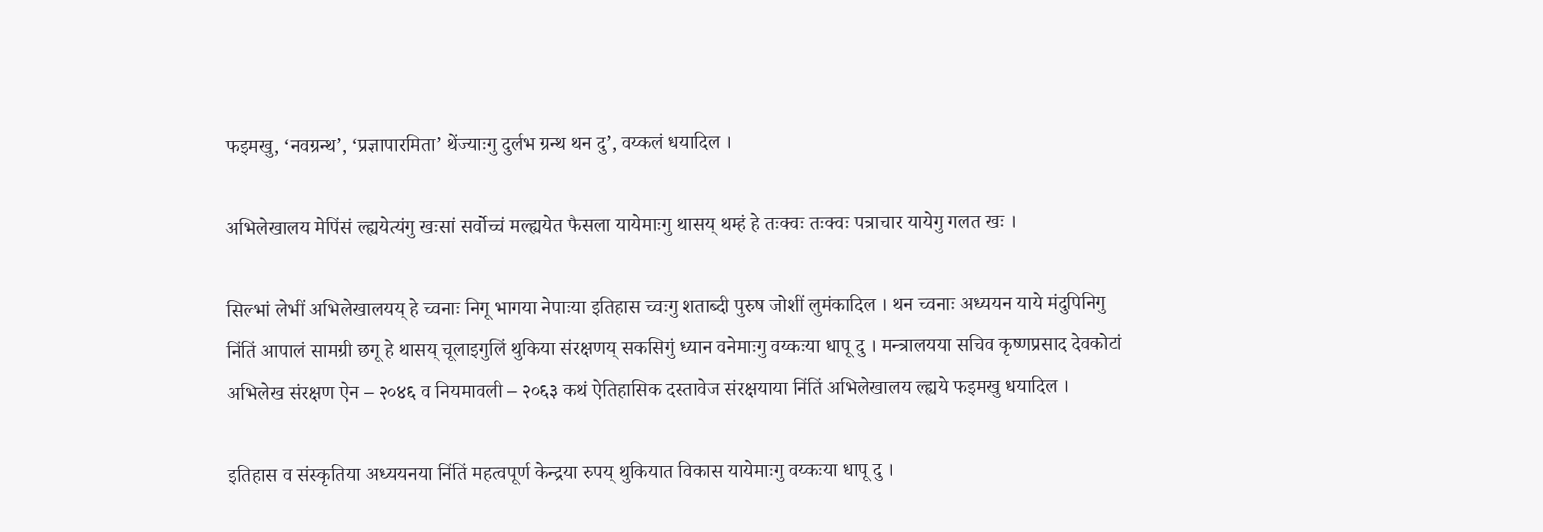फइमखु, ‘नवग्रन्थ’, ‘प्रज्ञापारमिता’ थेंज्याःगु दुर्लभ ग्रन्थ थन दु’, वय्कलं धयादिल ।

अभिलेखालय मेपिंसं ल्ह्ययेत्यंगु खःसां सर्वोच्चं मल्ह्ययेत फैसला यायेमाःगु थासय् थम्हं हे तःक्वः तःक्वः पत्राचार यायेगु गलत खः ।

सिल्भां लेभीं अभिलेखालयय् हे च्वनाः निगू भागया नेपाःया इतिहास च्वःगु शताब्दी पुरुष जोशीं लुमंकादिल । थन च्वनाः अध्ययन याये मंदुपिनिगु निंतिं आपालं सामग्री छगू हे थासय् चूलाइगुलिं थुकिया संरक्षणय् सकसिगुं ध्यान वनेमाःगु वय्कःया धापू दु । मन्त्रालयया सचिव कृष्णप्रसाद देवकोटां अभिलेख संरक्षण ऐन – २०४६ व नियमावली – २०६३ कथं ऐतिहासिक दस्तावेज संरक्षयाया निंतिं अभिलेखालय ल्ह्यये फइमखु धयादिल ।

इतिहास व संस्कृतिया अध्ययनया निंतिं महत्वपूर्ण केन्द्रया रुपय् थुकियात विकास यायेमाःगु वय्कःया धापू दु ।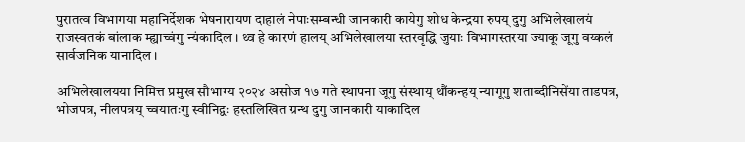पुरातत्व विभागया महानिर्देशक भेषनारायण दाहालं नेपाःसम्बन्धी जानकारी कायेगु शोध केन्द्रया रुपय् दुगु अभिलेखालयं राजस्वतकं बांलाक म्ह्याच्वंगु न्यंकादिल । थ्व हे कारणं हालय् अभिलेखालया स्तरवृद्धि जुयाः विभागस्तरया ज्याकू जूगु वय्कलं सार्वजनिक यानादिल ।

अभिलेखालयया निमित्त प्रमुख सौभाग्य २०२४ असोज १७ गते स्थापना जूगु संस्थाय् थौंकन्हय् न्यागूगु शताब्दीनिसेंया ताडपत्र, भोजपत्र, नीलपत्रय् च्वयातःगु स्वीनिद्वः हस्तलिखित ग्रन्थ दुगु जानकारी याकादिल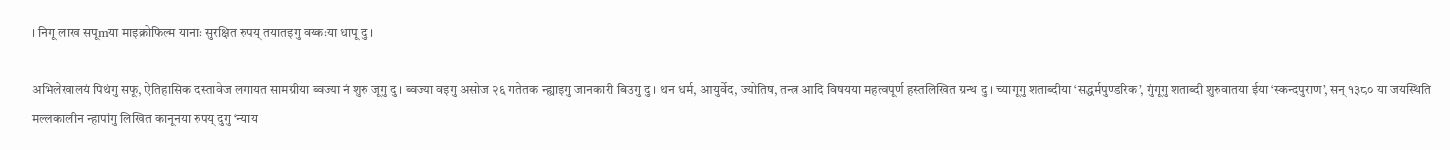। निगू लाख सपूmया माइक्रोफिल्म यानाः सुरक्षित रुपय् तयातइगु वय्कःया धापू दु ।

अभिलेखालयं पिथंगु सफू, ऐतिहासिक दस्तावेज लगायत सामग्रीया ब्वज्या नं शुरु जूगु दु । ब्वज्या वइगु असोज २६ गतेतक न्ह्याइगु जानकारी बिउगु दु । थन धर्म, आयुर्वेद, ज्योतिष, तन्त्र आदि विषयया महत्वपूर्ण हस्तलिखित ग्रन्थ दु । च्यागूगु शताब्दीया ‘सद्धर्मपुण्डरिक’, गुंगूगु शताब्दी शुरुवातया ईया ‘स्कन्दपुराण’, सन् १३८० या जयस्थिति मल्लकालीन न्हापांगु लिखित कानूनया रुपय् दुगु ‘न्याय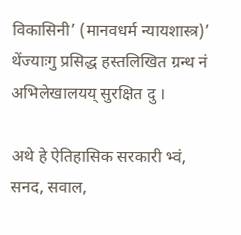विकासिनी’ (मानवधर्म न्यायशास्त्र)’ थेंज्याःगु प्रसिद्ध हस्तलिखित ग्रन्थ नं अभिलेखालयय् सुरक्षित दु ।

अथे हे ऐतिहासिक सरकारी भ्वं, सनद, सवाल,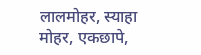लालमोहर, स्याहा मोहर, एकछापे,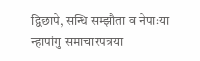द्विछापे, सन्धि सम्झौता व नेपाःया न्हापांगु समाचारपत्रया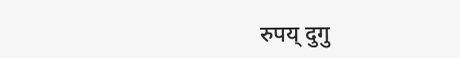रुपय् दुगु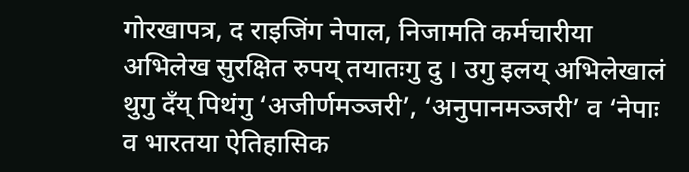गोरखापत्र, द राइजिंग नेपाल, निजामति कर्मचारीया अभिलेख सुरक्षित रुपय् तयातःगु दु । उगु इलय् अभिलेखालं थुगु दँय् पिथंगु ‘अजीर्णमञ्जरी’, ‘अनुपानमञ्जरी’ व ‘नेपाः व भारतया ऐतिहासिक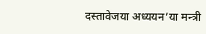दस्तावेजया अध्ययन’या मन्त्री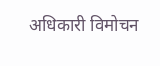अधिकारी विमोचन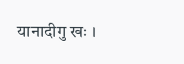यानादीगु खः ।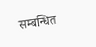सम्बन्धित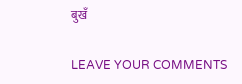बुखँ

LEAVE YOUR COMMENTS